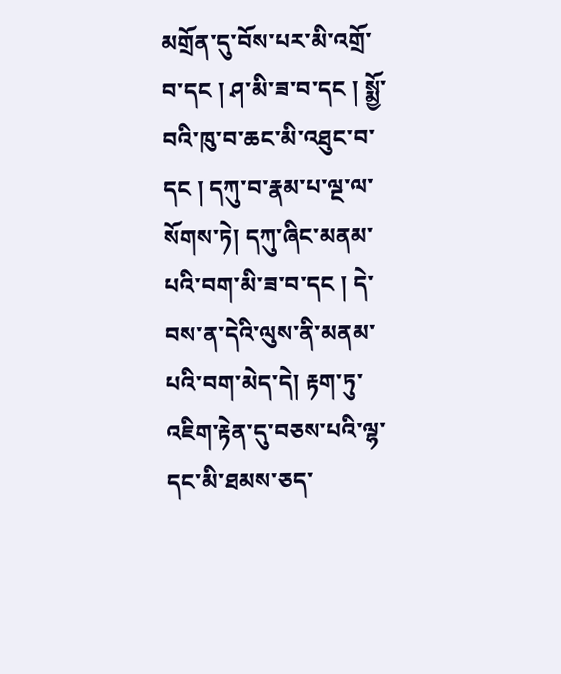མགྲོན་དུ་བོས་པར་མི་འགྲོ་བ་དང ། ཤ་མི་ཟ་བ་དང ། སྨྱོ་བའི་ཁུ་བ་ཆང་མི་འཐུང་བ་དང ། དཀུ་བ་རྣམ་པ་ལྔ་ལ་སོགས་ཏེ། དཀུ་ཞིང་མནམ་པའི་བག་མི་ཟ་བ་དང ། དེ་བས་ན་དེའི་ལུས་ནི་མནམ་པའི་བག་མེད་དེ། རྟག་ཏུ་འཇིག་རྟེན་དུ་བཅས་པའི་ལྷ་དང་མི་ཐམས་ཅད་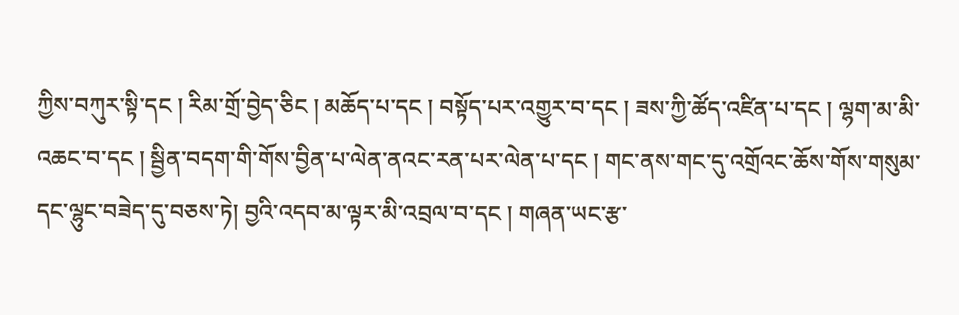ཀྱིས་བཀུར་སྟི་དང ། རིམ་གྲོ་བྱེད་ཅིང ། མཆོད་པ་དང ། བསྟོད་པར་འགྱུར་བ་དང ། ཟས་ཀྱི་ཚོད་འཛིན་པ་དང ། ལྷག་མ་མི་འཆང་བ་དང ། སྦྱིན་བདག་གི་གོས་བྱིན་པ་ལེན་ནའང་རན་པར་ལེན་པ་དང ། གང་ནས་གང་དུ་འགྲོའང་ཆོས་གོས་གསུམ་དང་ལྷུང་བཟེད་དུ་བཅས་ཏེ། བྱའི་འདབ་མ་ལྟར་མི་འབྲལ་བ་དང ། གཞན་ཡང་རྩ་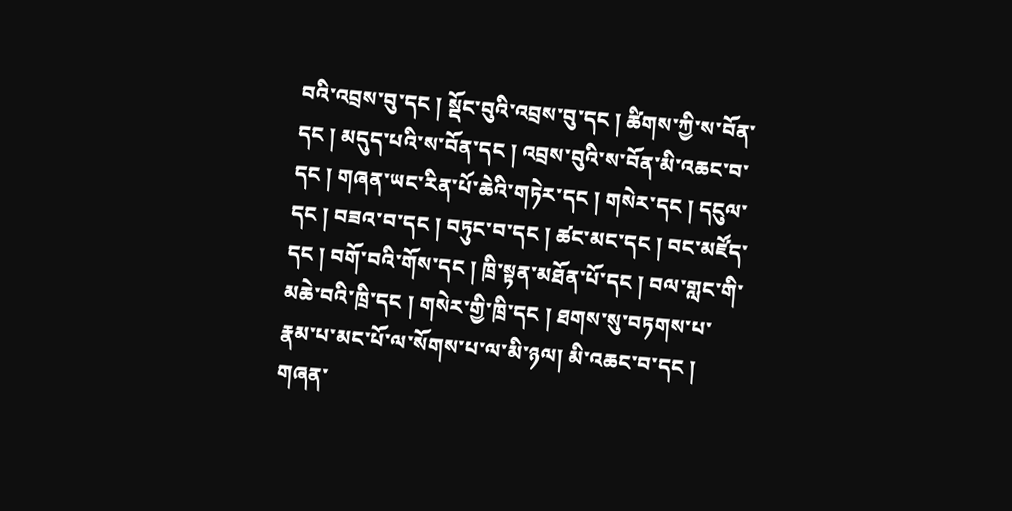བའི་འབྲས་བུ་དང ། སྡོང་བུའི་འབྲས་བུ་དང ། ཚིགས་ཀྱི་ས་བོན་དང ། མདུད་པའི་ས་བོན་དང ། འབྲས་བུའི་ས་བོན་མི་འཆང་བ་དང ། གཞན་ཡང་རིན་པོ་ཆེའི་གཏེར་དང ། གསེར་དང ། དངུལ་དང ། བཟའ་བ་དང ། བཏུང་བ་དང ། ཚང་མང་དང ། བང་མཛོད་དང ། བགོ་བའི་གོས་དང ། ཁྲི་སྟན་མཐོན་པོ་དང ། བལ་གླང་གི་མཆེ་བའི་ཁྲི་དང ། གསེར་གྱི་ཁྲི་དང ། ཐགས་སུ་བཏགས་པ་རྣམ་པ་མང་པོ་ལ་སོགས་པ་ལ་མི་ཉལ། མི་འཆང་བ་དང ། གཞན་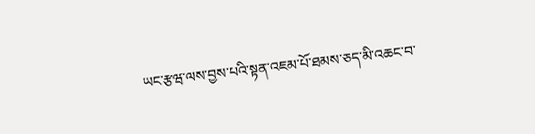ཡང་རྩཝ་ལས་བྱས་པའི་སྟན་འཇམ་པོ་ཐམས་ཅད་མི་འཆང་བ་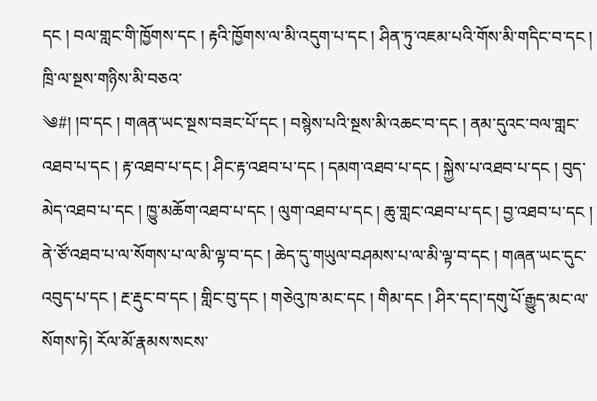དང ། བལ་གླང་གི་ཁྱོགས་དང ། རྟའི་ཁྱོགས་ལ་མི་འདུག་པ་དང ། ཤིན་ཏུ་འཇམ་པའི་གོས་མི་གདིང་བ་དང ། ཁྲི་ལ་སྔས་གཉིས་མི་བཅའ་
༄#། །བ་དང ། གཞན་ཡང་སྔས་བཟང་པོ་དང ། བསྙེས་པའི་སྔས་མི་འཆང་བ་དང ། ནམ་དུའང་བལ་གླང་འཐབ་པ་དང ། རྟ་འཐབ་པ་དང ། ཤིང་རྟ་འཐབ་པ་དང ། དམག་འཐབ་པ་དང ། སྐྱེས་པ་འཐབ་པ་དང ། བུད་མེད་འཐབ་པ་དང ། ཁྱུ་མཆོག་འཐབ་པ་དང ། ལུག་འཐབ་པ་དང ། ཆུ་གླང་འཐབ་པ་དང ། བྱ་འཐབ་པ་དང ། ནེ་ཙོ་འཐབ་པ་ལ་སོགས་པ་ལ་མི་ལྟ་བ་དང ། ཆེད་དུ་གཡུལ་བཤམས་པ་ལ་མི་ལྟ་བ་དང ། གཞན་ཡང་དུང་འབུད་པ་དང ། རྔ་རྡུང་བ་དང ། གླིང་བུ་དང ། གཅེའུ་ཁ་མང་དང ། གིམ་དང ། ཤིར་དང།་དགུ་པོ་རྒྱུད་མང་ལ་སོགས་ཏེ། རོལ་མོ་རྣམས་སངས་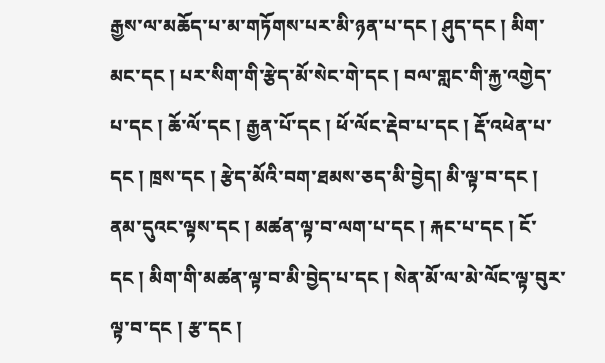རྒྱས་ལ་མཆོད་པ་མ་གཏོགས་པར་མི་ཉན་པ་དང ། ཤུད་དང ། མིག་མང་དང ། པར་སིག་གི་རྩེད་མོ་སེང་གེ་དང ། བལ་གླང་གི་རྐྱ་འགྱེད་པ་དང ། ཆོ་ལོ་དང ། རྒྱན་པོ་དང ། ཕོ་ལོང་རྡེབ་པ་དང ། རྡོ་འཕེན་པ་དང ། ཁྲས་དང ། རྩེད་མོའི་བག་ཐམས་ཅད་མི་བྱེད། མི་ལྟ་བ་དང ། ནམ་དུའང་ལྟས་དང ། མཚན་ལྟ་བ་ལག་པ་དང ། རྐང་པ་དང ། ངོ་དང ། མིག་གི་མཚན་ལྟ་བ་མི་བྱེད་པ་དང ། སེན་མོ་ལ་མེ་ལོང་ལྟ་བུར་ལྟ་བ་དང ། རྩ་དང །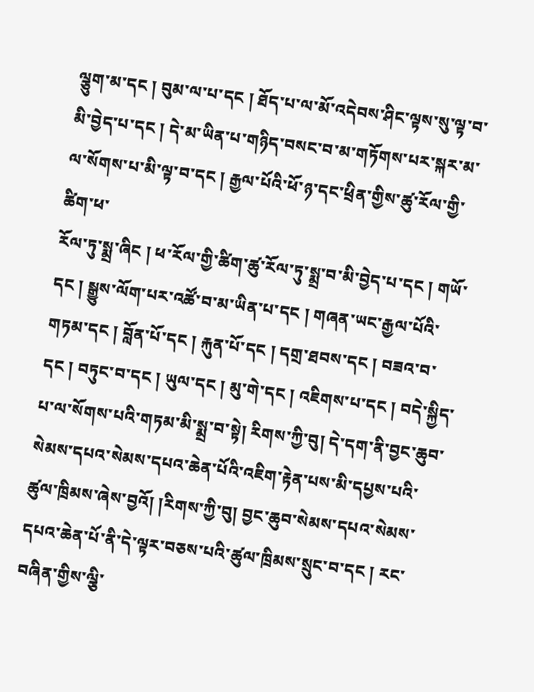ལྕུག་མ་དང ། བུམ་ལ་པ་དང ། ཐོད་པ་ལ་མོ་འདེབས་ཤིང་ལྟས་སུ་ལྟ་བ་མི་བྱེད་པ་དང ། དེ་མ་ཡིན་པ་གཉིད་བསང་བ་མ་གཏོགས་པར་སྐར་མ་ལ་སོགས་པ་མི་ལྟ་བ་དང ། རྒྱལ་པོའི་ཕོ་ཉ་དང་ཕྲིན་གྱིས་ཚུ་རོལ་གྱི་ཚིག་ཕ་
རོལ་ཏུ་སྨྲ་ཞིང ། ཕ་རོལ་གྱི་ཚིག་ཚུ་རོལ་ཏུ་སྨྲ་བ་མི་བྱེད་པ་དང ། གཡོ་དང ། སྒྱུས་ལོག་པར་འཚོ་བ་མ་ཡིན་པ་དང ། གཞན་ཡང་རྒྱལ་པོའི་གཏམ་དང ། བློན་པོ་དང ། རྐུན་པོ་དང ། དགྲ་ཐབས་དང ། བཟའ་བ་དང ། བཏུང་བ་དང ། ཡུལ་དང ། མུ་གེ་དང ། འཇིགས་པ་དང ། བདེ་སྐྱིད་པ་ལ་སོགས་པའི་གཏམ་མི་སྨྲ་བ་སྟེ། རིགས་ཀྱི་བུ། དེ་དག་ནི་བྱང་ཆུབ་སེམས་དཔའ་སེམས་དཔའ་ཆེན་པོའི་འཇིག་རྟེན་པས་མི་དཔྱས་པའི་ཚུལ་ཁྲིམས་ཞེས་བྱའོ། །རིགས་ཀྱི་བུ། བྱང་ཆུབ་སེམས་དཔའ་སེམས་དཔའ་ཆེན་པོ་ནི་དེ་ལྟར་བཅས་པའི་ཚུལ་ཁྲིམས་སྲུང་བ་དང ། རང་བཞིན་གྱིས་ལྕི་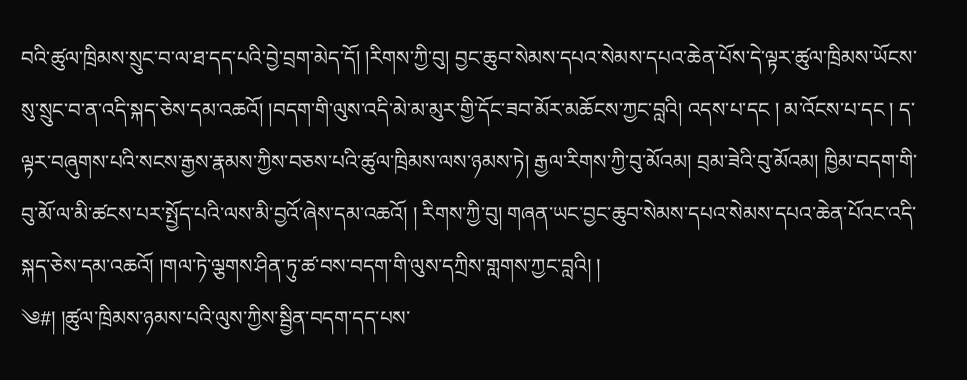བའི་ཚུལ་ཁྲིམས་སྲུང་བ་ལ་ཐ་དད་པའི་བྱེ་བྲག་མེད་དོ། །རིགས་ཀྱི་བུ། བྱང་ཆུབ་སེམས་དཔའ་སེམས་དཔའ་ཆེན་པོས་དེ་ལྟར་ཚུལ་ཁྲིམས་ཡོངས་སུ་སྲུང་བ་ན་འདི་སྐད་ཅེས་དམ་འཆའོ། །བདག་གི་ལུས་འདི་མེ་མ་མུར་གྱི་དོང་ཟབ་མོར་མཆོངས་ཀྱང་བླའི། འདས་པ་དང ། མ་འོངས་པ་དང ། ད་ལྟར་བཞུགས་པའི་སངས་རྒྱས་རྣམས་ཀྱིས་བཅས་པའི་ཚུལ་ཁྲིམས་ལས་ཉམས་ཏེ། རྒྱལ་རིགས་ཀྱི་བུ་མོའམ། བྲམ་ཟེའི་བུ་མོའམ། ཁྱིམ་བདག་གི་བུ་མོ་ལ་མི་ཚངས་པར་སྤྱོད་པའི་ལས་མི་བྱའོ་ཞེས་དམ་འཆའོ། ། རིགས་ཀྱི་བུ། གཞན་ཡང་བྱང་ཆུབ་སེམས་དཔའ་སེམས་དཔའ་ཆེན་པོའང་འདི་སྐད་ཅེས་དམ་འཆའོ། །གལ་ཏེ་ལྕགས་ཤིན་ཏུ་ཚ་བས་བདག་གི་ལུས་དཀྲིས་གླགས་ཀྱང་བླའི། །
༄#། །ཚུལ་ཁྲིམས་ཉམས་པའི་ལུས་ཀྱིས་སྦྱིན་བདག་དད་པས་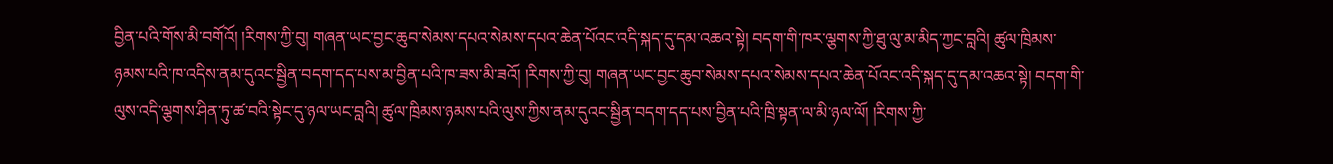བྱིན་པའི་གོས་མི་བགོའོ། །རིགས་ཀྱི་བུ། གཞན་ཡང་བྱང་ཆུབ་སེམས་དཔའ་སེམས་དཔའ་ཆེན་པོའང་འདི་སྐད་དུ་དམ་འཆའ་སྟེ། བདག་གི་ཁར་ལྕགས་ཀྱི་ཐུ་ལུ་མ་མིད་ཀྱང་བླའི། ཚུལ་ཁྲིམས་ཉམས་པའི་ཁ་འདིས་ནམ་དུའང་སྦྱིན་བདག་དད་པས་མ་བྱིན་པའི་ཁ་ཟས་མི་ཟའོ། །རིགས་ཀྱི་བུ། གཞན་ཡང་བྱང་ཆུབ་སེམས་དཔའ་སེམས་དཔའ་ཆེན་པོའང་འདི་སྐད་དུ་དམ་འཆའ་སྟེ། བདག་གི་ལུས་འདི་ལྕགས་ཤིན་ཏུ་ཚ་བའི་སྟེང་དུ་ཉལ་ཡང་བླའི། ཚུལ་ཁྲིམས་ཉམས་པའི་ལུས་ཀྱིས་ནམ་དུའང་སྦྱིན་བདག་དད་པས་བྱིན་པའི་ཁྲི་སྟན་ལ་མི་ཉལ་ལོ། །རིགས་ཀྱི་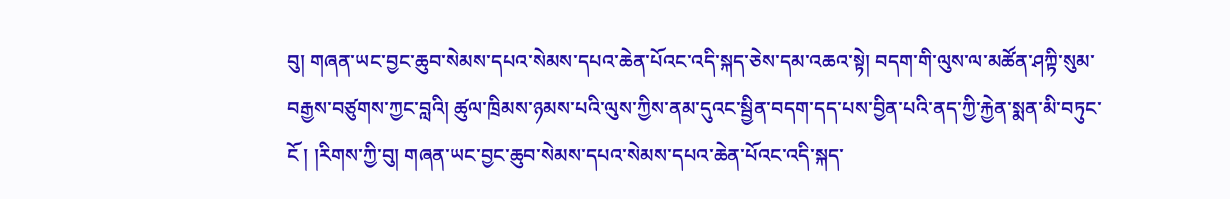བུ། གཞན་ཡང་བྱང་ཆུབ་སེམས་དཔའ་སེམས་དཔའ་ཆེན་པོའང་འདི་སྐད་ཅེས་དམ་འཆའ་སྟེ། བདག་གི་ལུས་ལ་མཚོན་ཤཀྟི་སུམ་བརྒྱས་བཙུགས་ཀྱང་བླའི། ཚུལ་ཁྲིམས་ཉམས་པའི་ལུས་ཀྱིས་ནམ་དུའང་སྦྱིན་བདག་དད་པས་བྱིན་པའི་ནད་ཀྱི་རྐྱེན་སྨན་མི་བཏུང་ངོ ། །རིགས་ཀྱི་བུ། གཞན་ཡང་བྱང་ཆུབ་སེམས་དཔའ་སེམས་དཔའ་ཆེན་པོའང་འདི་སྐད་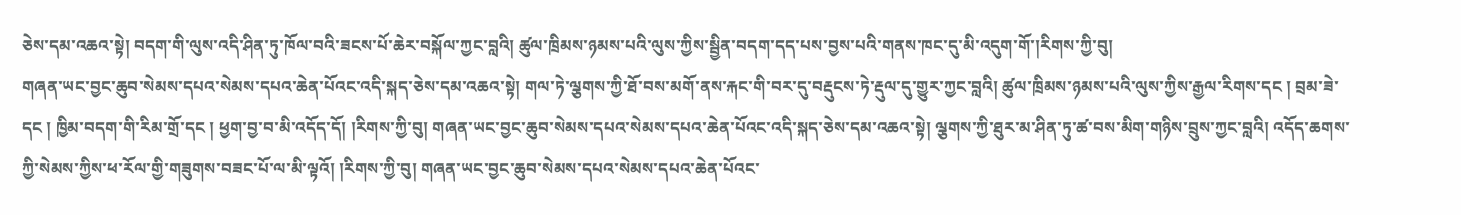ཅེས་དམ་འཆའ་སྟེ། བདག་གི་ལུས་འདི་ཤིན་ཏུ་ཁོལ་བའི་ཟངས་པོ་ཆེར་བསྐོལ་ཀྱང་བླའི། ཚུལ་ཁྲིམས་ཉམས་པའི་ལུས་ཀྱིས་སྦྱིན་བདག་དད་པས་བྱས་པའི་གནས་ཁང་དུ་མི་འདུག་གོ་།རིགས་ཀྱི་བུ།
གཞན་ཡང་བྱང་ཆུབ་སེམས་དཔའ་སེམས་དཔའ་ཆེན་པོའང་འདི་སྐད་ཅེས་དམ་འཆའ་སྟེ། གལ་ཏེ་ལྕགས་ཀྱི་ཐོ་བས་མགོ་ནས་རྐང་གི་བར་དུ་བརྡུངས་ཏེ་རྡུལ་དུ་གྱུར་ཀྱང་བླའི། ཚུལ་ཁྲིམས་ཉམས་པའི་ལུས་ཀྱིས་རྒྱལ་རིགས་དང ། བྲམ་ཟེ་དང ། ཁྱིམ་བདག་གི་རིམ་གྲོ་དང ། ཕྱག་བྱ་བ་མི་འདོད་དོ། །རིགས་ཀྱི་བུ། གཞན་ཡང་བྱང་ཆུབ་སེམས་དཔའ་སེམས་དཔའ་ཆེན་པོའང་འདི་སྐད་ཅེས་དམ་འཆའ་སྟེ། ལྕགས་ཀྱི་ཐུར་མ་ཤིན་ཏུ་ཚ་བས་མིག་གཉིས་བྲུས་ཀྱང་བླའི། འདོད་ཆགས་ཀྱི་སེམས་ཀྱིས་ཕ་རོལ་གྱི་གཟུགས་བཟང་པོ་ལ་མི་ལྟའོ། །རིགས་ཀྱི་བུ། གཞན་ཡང་བྱང་ཆུབ་སེམས་དཔའ་སེམས་དཔའ་ཆེན་པོའང་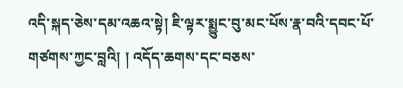འདི་སྐད་ཅེས་དམ་འཆའ་སྟེ། ཇི་ལྟར་སྨྱུང་བུ་མང་པོས་རྣ་བའི་དབང་པོ་གཙགས་ཀྱང་བླའི། ། འདོད་ཆགས་དང་བཅས་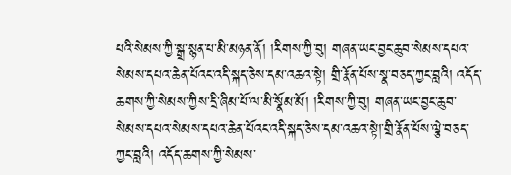པའི་སེམས་ཀྱི་སྒྲ་སྙན་པ་མི་མཉན་ནོ། །རིགས་ཀྱི་བུ། གཞན་ཡང་བྱང་ཆུབ་སེམས་དཔའ་སེམས་དཔའ་ཆེན་པོའང་འདི་སྐད་ཅེས་དམ་འཆའ་སྟེ། གྲི་རྣོན་པོས་སྣ་བཅད་ཀྱང་བླའི། འདོད་ཆགས་ཀྱི་སེམས་ཀྱིས་དྲི་ཞིམ་པོ་ལ་མི་སྣོམ་མོ། །རིགས་ཀྱི་བུ། གཞན་ཡང་བྱང་ཆུབ་སེམས་དཔའ་སེམས་དཔའ་ཆེན་པོའང་འདི་སྐད་ཅེས་དམ་འཆའ་སྟེ།་གྲི་རྣོན་པོས་ལྕེ་བཅད་ཀྱང་བླའི། འདོད་ཆགས་ཀྱི་སེམས་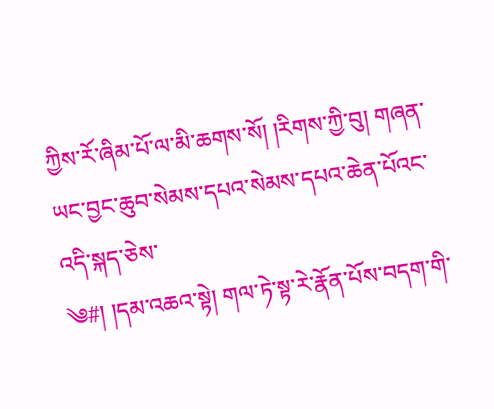ཀྱིས་རོ་ཞིམ་པོ་ལ་མི་ཆགས་སོ། །རིགས་ཀྱི་བུ། གཞན་ཡང་བྱང་ཆུབ་སེམས་དཔའ་སེམས་དཔའ་ཆེན་པོའང་འདི་སྐད་ཅེས་
༄#། །དམ་འཆའ་སྟེ། གལ་ཏེ་སྟ་རེ་རྣོན་པོས་བདག་གི་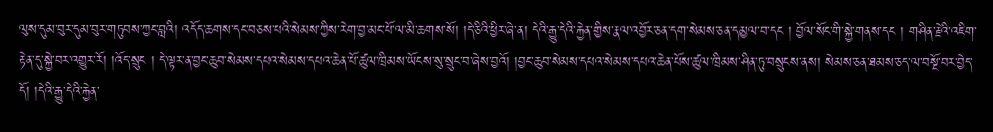ལུས་དུམ་བུར་དུམ་བུར་གཏུབས་ཀྱང་བླའི། འདོད་ཆགས་དང་བཅས་པའི་སེམས་ཀྱིས་རེག་བྱ་མང་པོ་ལ་མི་ཆགས་སོ། །དེ་ཅིའི་ཕྱིར་ཞེ་ན། དེའི་རྒྱུ་དེའི་རྐྱེན་གྱིས་རྣལ་འབྱོར་ཅན་དག་སེམས་ཅན་དམྱལ་བ་དང ། བྱོལ་སོང་གི་སྐྱེ་གནས་དང ། གཤིན་རྗེའི་འཇིག་རྟེན་དུ་སྐྱེ་བར་འགྱུར་རོ། །འོད་སྲུང ། དེ་ལྟར་ན་བྱང་ཆུབ་སེམས་དཔའ་སེམས་དཔའ་ཆེན་པོ་ཚུལ་ཁྲིམས་ཡོངས་སུ་སྲུང་བ་ཞེས་བྱའོ། །བྱང་ཆུབ་སེམས་དཔའ་སེམས་དཔའ་ཆེན་པོས་ཚུལ་ཁྲིམས་ཤིན་ཏུ་བསྲུངས་ནས། སེམས་ཅན་ཐམས་ཅད་ལ་བསྔོ་བར་བྱེད་དོ། །དེའི་རྒྱུ་དེའི་རྐྱེན་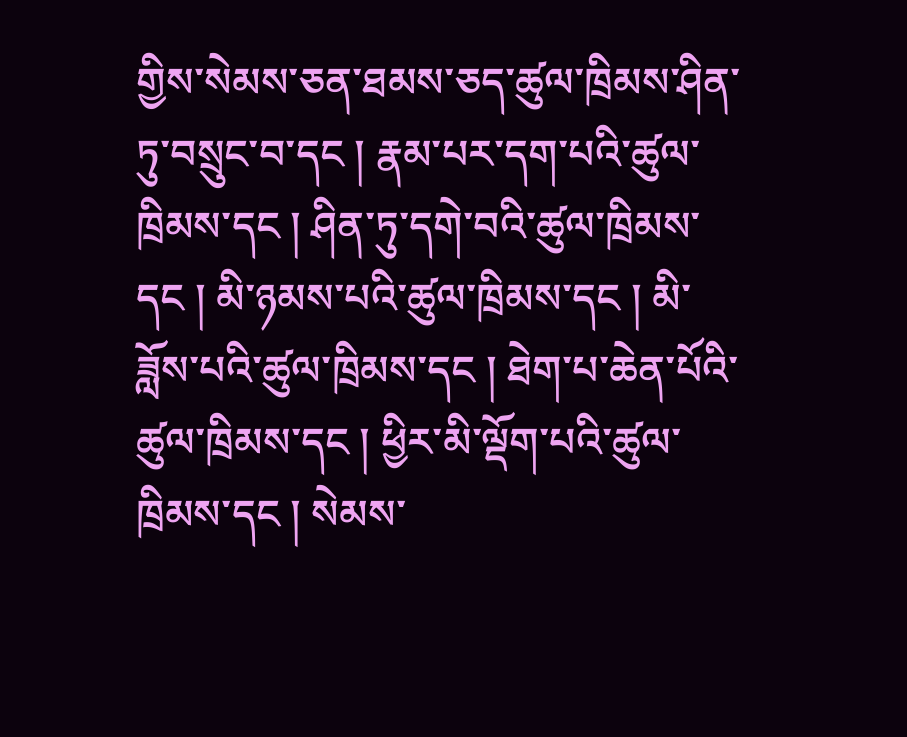གྱིས་སེམས་ཅན་ཐམས་ཅད་ཚུལ་ཁྲིམས་ཤིན་ཏུ་བསྲུང་བ་དང ། རྣམ་པར་དག་པའི་ཚུལ་ཁྲིམས་དང ། ཤིན་ཏུ་དགེ་བའི་ཚུལ་ཁྲིམས་དང ། མི་ཉམས་པའི་ཚུལ་ཁྲིམས་དང ། མི་ཟློས་པའི་ཚུལ་ཁྲིམས་དང ། ཐེག་པ་ཆེན་པོའི་ཚུལ་ཁྲིམས་དང ། ཕྱིར་མི་ལྡོག་པའི་ཚུལ་ཁྲིམས་དང ། སེམས་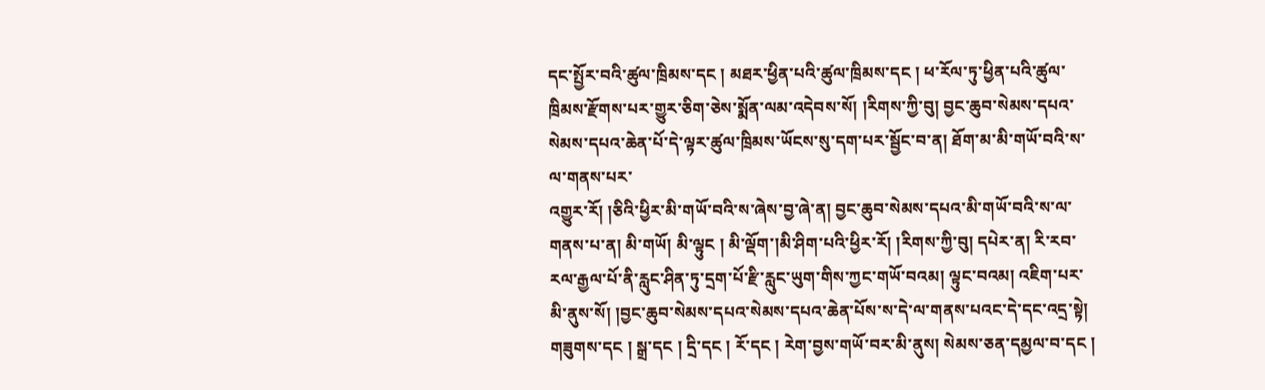དང་སྤྱོར་བའི་ཚུལ་ཁྲིམས་དང ། མཐར་ཕྱིན་པའི་ཚུལ་ཁྲིམས་དང ། ཕ་རོལ་ཏུ་ཕྱིན་པའི་ཚུལ་ཁྲིམས་རྫོགས་པར་གྱུར་ཅིག་ཅེས་སྨོན་ལམ་འདེབས་སོ། །རིགས་ཀྱི་བུ། བྱང་ཆུབ་སེམས་དཔའ་སེམས་དཔའ་ཆེན་པོ་དེ་ལྟར་ཚུལ་ཁྲིམས་ཡོངས་སུ་དག་པར་སྦྱོང་བ་ན། ཐོག་མ་མི་གཡོ་བའི་ས་ལ་གནས་པར་
འགྱུར་རོ། །ཅིའི་ཕྱིར་མི་གཡོ་བའི་ས་ཞེས་བྱ་ཞེ་ན། བྱང་ཆུབ་སེམས་དཔའ་མི་གཡོ་བའི་ས་ལ་གནས་པ་ན། མི་གཡོ། མི་ལྟུང ། མི་ལྡོག་།མི་ཤིག་པའི་ཕྱིར་རོ། །རིགས་ཀྱི་བུ། དཔེར་ན། རི་རབ་རལ་རྒྱལ་པོ་ནི་རླུང་ཤིན་ཏུ་དྲག་པོ་རྫི་རླུང་ཡུག་གིས་ཀྱང་གཡོ་བའམ། ལྟུང་བའམ། འཇིག་པར་མི་ནུས་སོ། །བྱང་ཆུབ་སེམས་དཔའ་སེམས་དཔའ་ཆེན་པོས་ས་དེ་ལ་གནས་པའང་དེ་དང་འདྲ་སྟེ། གཟུགས་དང ། སྒྲ་དང ། དྲི་དང ། རོ་དང ། རེག་བྱས་གཡོ་བར་མི་ནུས། སེམས་ཅན་དམྱལ་བ་དང །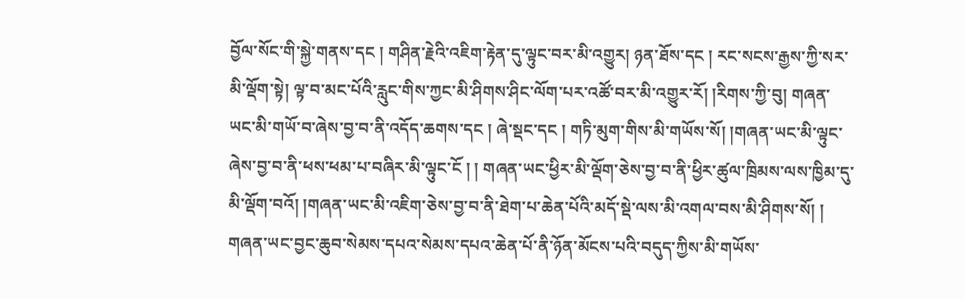བྱོལ་སོང་གི་སྐྱེ་གནས་དང ། གཤིན་རྗེའི་འཇིག་རྟེན་དུ་ལྟུང་བར་མི་འགྱུར། ཉན་ཐོས་དང ། རང་སངས་རྒྱས་ཀྱི་སར་མི་ལྡོག་སྟེ། ལྟ་བ་མང་པོའི་རླུང་གིས་ཀྱང་མི་ཤིགས་ཤིང་ལོག་པར་འཚོ་བར་མི་འགྱུར་རོ། །རིགས་ཀྱི་བུ། གཞན་ཡང་མི་གཡོ་བ་ཞེས་བྱ་བ་ནི་འདོད་ཆགས་དང ། ཞེ་སྡང་དང ། གཏི་མུག་གིས་མི་གཡོས་སོ། །གཞན་ཡང་མི་ལྟུང་ཞེས་བྱ་བ་ནི་ཕས་ཕམ་པ་བཞིར་མི་ལྟུང་ངོ ། ། གཞན་ཡང་ཕྱིར་མི་ལྡོག་ཅེས་བྱ་བ་ནི་ཕྱིར་ཚུལ་ཁྲིམས་ལས་ཁྱིམ་དུ་མི་ལྡོག་བའོ། །གཞན་ཡང་མི་འཇིག་ཅེས་བྱ་བ་ནི་ཐེག་པ་ཆེན་པོའི་མདོ་སྡེ་ལས་མི་འགལ་བས་མི་ཤིགས་སོ། ། གཞན་ཡང་བྱང་ཆུབ་སེམས་དཔའ་སེམས་དཔའ་ཆེན་པོ་ནི་ཉོན་མོངས་པའི་བདུད་ཀྱིས་མི་གཡོས་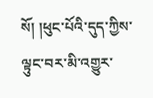སོ། །ཕུང་པོའི་དུད་ཀྱིས་ལྟུང་བར་མི་འགྱུར་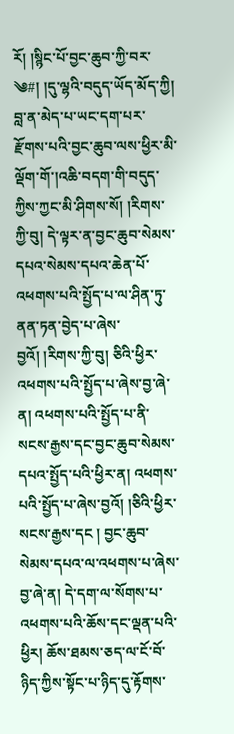རོ། །སྙིང་པོ་བྱང་ཆུབ་ཀྱི་བར་
༄#། །དུ་ལྷའི་བདུད་ཡོད་མོད་ཀྱི། བླ་ན་མེད་པ་ཡང་དག་པར་རྫོགས་པའི་བྱང་ཆུབ་ལས་ཕྱིར་མི་ལྡོག་གོ་།འཆི་བདག་གི་བདུད་ཀྱིས་ཀྱང་མི་ཤིགས་སོ། །རིགས་ཀྱི་བུ། དེ་ལྟར་ན་བྱང་ཆུབ་སེམས་དཔའ་སེམས་དཔའ་ཆེན་པོ་འཕགས་པའི་སྤྱོད་པ་ལ་ཤིན་ཏུ་ནན་ཏན་བྱེད་པ་ཞེས་བྱའོ། །རིགས་ཀྱི་བུ། ཅིའི་ཕྱིར་འཕགས་པའི་སྤྱོད་པ་ཞེས་བྱ་ཞེ་ན། འཕགས་པའི་སྤྱོད་པ་ནི་སངས་རྒྱས་དང་བྱང་ཆུབ་སེམས་དཔའ་སྤྱོད་པའི་ཕྱིར་ན། འཕགས་པའི་སྤྱོད་པ་ཞེས་བྱའོ། །ཅིའི་ཕྱིར་སངས་རྒྱས་དང ། བྱང་ཆུབ་སེམས་དཔའ་ལ་འཕགས་པ་ཞེས་བྱ་ཞེ་ན། དེ་དག་ལ་སོགས་པ་འཕགས་པའི་ཆོས་དང་ལྡན་པའི་ཕྱིར། ཆོས་ཐམས་ཅད་ལ་ངོ་བོ་ཉིད་ཀྱིས་སྟོང་པ་ཉིད་དུ་རྟོགས་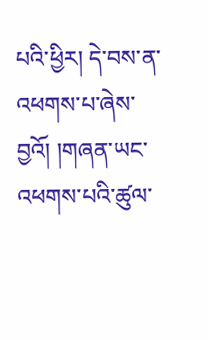པའི་ཕྱིར། དེ་བས་ན་འཕགས་པ་ཞེས་བྱའོ། །གཞན་ཡང་འཕགས་པའི་ཚུལ་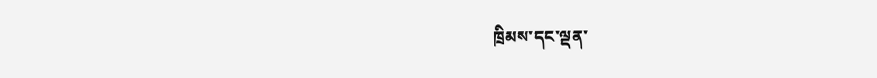ཁྲིམས་དང་ལྡན་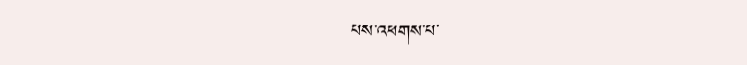པས་འཕགས་པ་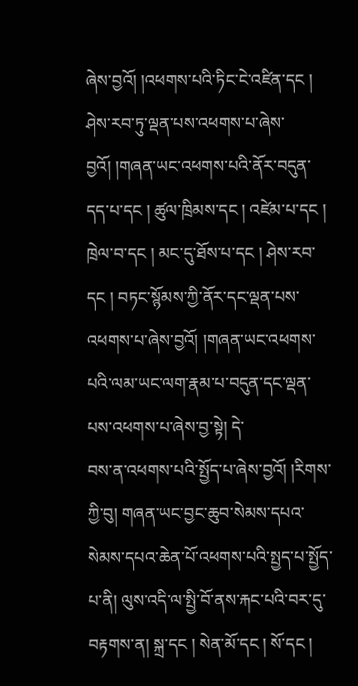ཞེས་བྱའོ། །འཕགས་པའི་ཏིང་ངེ་འཛིན་དང ། ཤེས་རབ་ཏུ་ལྡན་པས་འཕགས་པ་ཞེས་བྱའོ། །གཞན་ཡང་འཕགས་པའི་ནོར་བདུན་དད་པ་དང ། ཚུལ་ཁྲིམས་དང ། འཛེམ་པ་དང ། ཁྲེལ་བ་དང ། མང་དུ་ཐོས་པ་དང ། ཤེས་རབ་དང ། བཏང་སྙོམས་ཀྱི་ནོར་དང་ལྡན་པས་འཕགས་པ་ཞེས་བྱའོ། །གཞན་ཡང་འཕགས་པའི་ལམ་ཡང་ལག་རྣམ་པ་བདུན་དང་ལྡན་པས་འཕགས་པ་ཞེས་བྱ་སྟེ། དེ་
བས་ན་འཕགས་པའི་སྤྱོད་པ་ཞེས་བྱའོ། །རིགས་ཀྱི་བུ། གཞན་ཡང་བྱང་ཆུབ་སེམས་དཔའ་སེམས་དཔའ་ཆེན་པོ་འཕགས་པའི་སྤྱད་པ་སྤྱོད་པ་ནི། ལུས་འདི་ལ་སྤྱི་བོ་ནས་རྐང་པའི་བར་དུ་བརྟགས་ན། སྐྲ་དང ། སེན་མོ་དང ། སོ་དང །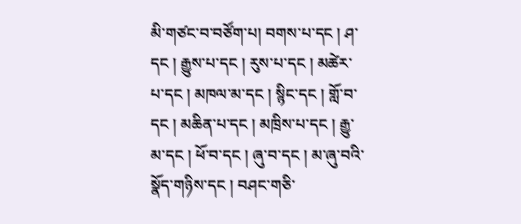མི་གཙང་བ་བཙོག་པ། བགས་པ་དང ། ཤ་དང ། རྒྱུས་པ་དང ། རུས་པ་དང ། མཚེར་པ་དང ། མཁལ་མ་དང ། སྙིང་དང ། གློ་བ་དང ། མཆིན་པ་དང ། མཁྲིས་པ་དང ། རྒྱུ་མ་དང ། ཕོ་བ་དང ། ཞུ་བ་དང ། མ་ཞུ་བའི་སྣོད་གཉིས་དང ། བཤང་གཅི་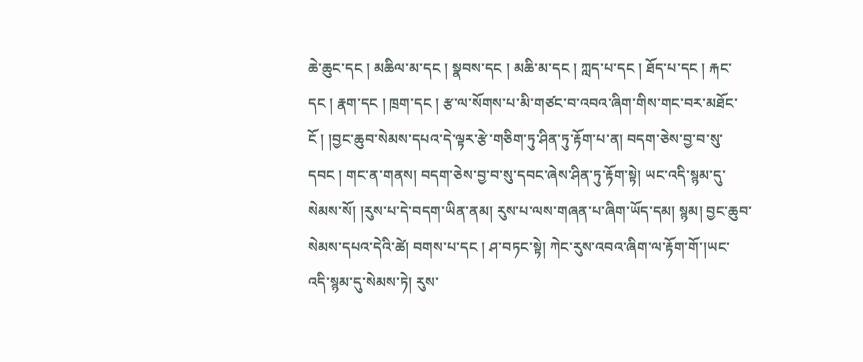ཆེ་ཆུང་དང ། མཆིལ་མ་དང ། སྣབས་དང ། མཆི་མ་དང ། ཀླད་པ་དང ། ཐོད་པ་དང ། རྐང་དང ། རྣག་དང ། ཁྲག་དང ། རྩ་ལ་སོགས་པ་མི་གཙང་བ་འབའ་ཞིག་གིས་གང་བར་མཐོང་ངོ ། །བྱང་ཆུབ་སེམས་དཔའ་དེ་ལྟར་རྩེ་གཅིག་ཏུ་ཤིན་ཏུ་རྟོག་པ་ན། བདག་ཅེས་བྱ་བ་སུ་དབང ། གང་ན་གནས། བདག་ཅེས་བྱ་བ་སུ་དབང་ཞེས་ཤིན་ཏུ་རྟོག་སྟེ། ཡང་འདི་སྙམ་དུ་སེམས་སོ། །རུས་པ་དེ་བདག་ཡིན་ནམ། རུས་པ་ལས་གཞན་པ་ཞིག་ཡོད་དམ། སྙམ། བྱང་ཆུབ་སེམས་དཔའ་དེའི་ཚེ། བགས་པ་དང ། ཤ་བཏང་སྟེ། ཀེང་རུས་འབའ་ཞིག་ལ་རྟོག་གོ་།ཡང་འདི་སྙམ་དུ་སེམས་ཏེ། རུས་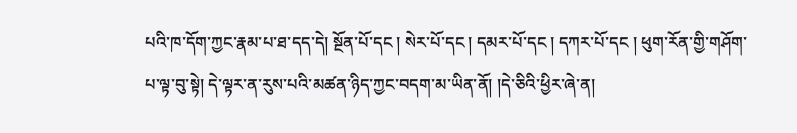པའི་ཁ་དོག་ཀྱང་རྣམ་པ་ཐ་དད་དེ། སྔོན་པོ་དང ། སེར་པོ་དང ། དམར་པོ་དང ། དཀར་པོ་དང ། ཕུག་རོན་གྱི་གཤོག་པ་ལྟ་བུ་སྟེ། དེ་ལྟར་ན་རུས་པའི་མཚན་ཉིད་ཀྱང་བདག་མ་ཡིན་ནོ། །དེ་ཅིའི་ཕྱིར་ཞེ་ན།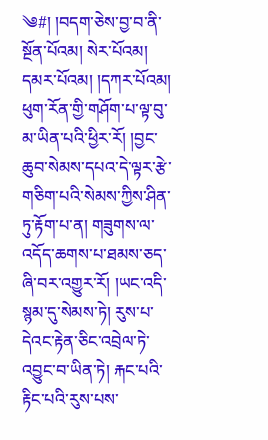༄#། །བདག་ཅེས་བྱ་བ་ནི་སྔོན་པོའམ། སེར་པོའམ། དམར་པོའམ། །དཀར་པོའམ། ཕུག་རོན་གྱི་གཤོག་པ་ལྟ་བུ་མ་ཡིན་པའི་ཕྱིར་རོ། །བྱང་ཆུབ་སེམས་དཔའ་དེ་ལྟར་རྩེ་གཅིག་པའི་སེམས་ཀྱིས་ཤིན་ཏུ་རྟོག་པ་ན། གཟུགས་ལ་འདོད་ཆགས་པ་ཐམས་ཅད་ཞི་བར་འགྱུར་རོ། །ཡང་འདི་སྙམ་དུ་སེམས་ཏེ། རུས་པ་དེའང་རྟེན་ཅིང་འབྲེལ་ཏེ་འབྱུང་བ་ཡིན་ཏེ། རྐང་པའི་རྟིང་པའི་རུས་པས་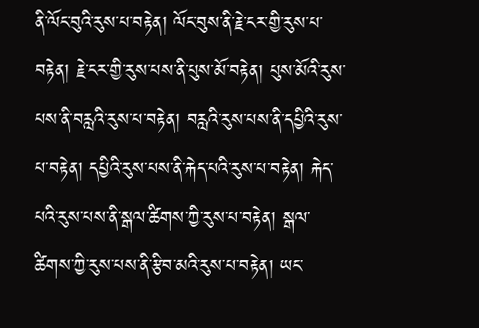ནི་ལོང་བུའི་རུས་པ་བརྟེན། ལོང་བུས་ནི་རྗེ་ངར་གྱི་རུས་པ་བརྟེན། རྗེ་ངར་གྱི་རུས་པས་ནི་པུས་མོ་བརྟེན། པུས་མོའི་རུས་པས་ནི་བརླའི་རུས་པ་བརྟེན། བརླའི་རུས་པས་ནི་དཔྱིའི་རུས་པ་བརྟེན། དཔྱིའི་རུས་པས་ནི་རྐེད་པའི་རུས་པ་བརྟེན། རྐེད་པའི་རུས་པས་ནི་སྒལ་ཚིགས་ཀྱི་རུས་པ་བརྟེན། སྒལ་ཚིགས་ཀྱི་རུས་པས་ནི་རྩིབ་མའི་རུས་པ་བརྟེན། ཡང་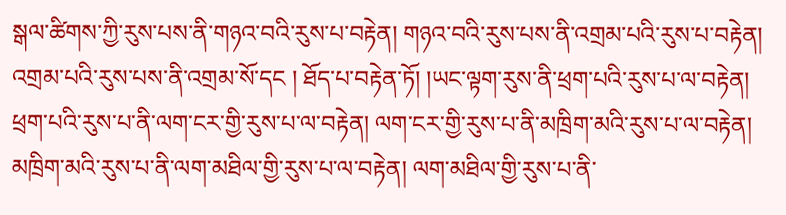སྒལ་ཚིགས་ཀྱི་རུས་པས་ནི་གཉའ་བའི་རུས་པ་བརྟེན། གཉའ་བའི་རུས་པས་ནི་འགྲམ་པའི་རུས་པ་བརྟེན། འགྲམ་པའི་རུས་པས་ནི་འགྲམ་སོ་དང ། ཐོད་པ་བརྟེན་ཏོ། །ཡང་ལྟག་རུས་ནི་ཕྲག་པའི་རུས་པ་ལ་བརྟེན། ཕྲག་པའི་རུས་པ་ནི་ལག་ངར་གྱི་རུས་པ་ལ་བརྟེན། ལག་ངར་གྱི་རུས་པ་ནི་མཁྲིག་མའི་རུས་པ་ལ་བརྟེན། མཁྲིག་མའི་རུས་པ་ནི་ལག་མཐིལ་གྱི་རུས་པ་ལ་བརྟེན། ལག་མཐིལ་གྱི་རུས་པ་ནི་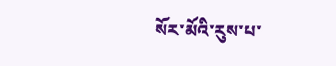སོར་མོའི་རུས་པ་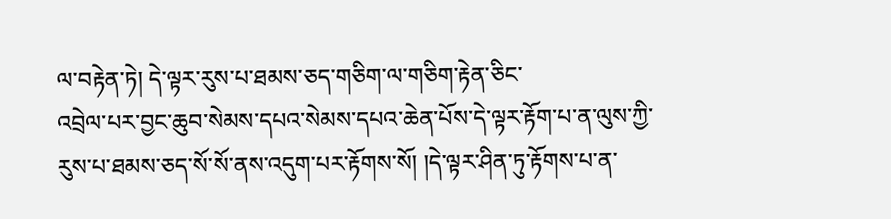ལ་བརྟེན་ཏེ། དེ་ལྟར་རུས་པ་ཐམས་ཅད་གཅིག་ལ་གཅིག་རྟེན་ཅིང་
འབྲེལ་པར་བྱང་ཆུབ་སེམས་དཔའ་སེམས་དཔའ་ཆེན་པོས་དེ་ལྟར་རྟོག་པ་ན་ལུས་ཀྱི་རུས་པ་ཐམས་ཅད་སོ་སོ་ནས་འདུག་པར་རྟོགས་སོ། །དེ་ལྟར་ཤིན་ཏུ་རྟོགས་པ་ན་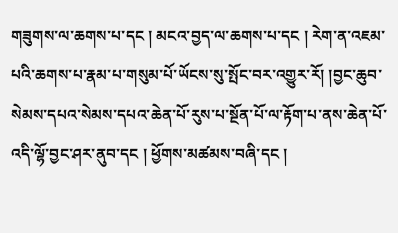གཟུགས་ལ་ཆགས་པ་དང ། མངའ་བྱད་ལ་ཆགས་པ་དང ། རེག་ན་འཇམ་པའི་ཆགས་པ་རྣམ་པ་གསུམ་པོ་ཡོངས་སུ་སྤོང་བར་འགྱུར་རོ། །བྱང་ཆུབ་སེམས་དཔའ་སེམས་དཔའ་ཆེན་པོ་རུས་པ་སྔོན་པོ་ལ་རྟོག་པ་ནས་ཆེན་པོ་འདི་ལྷོ་བྱང་ཤར་ནུབ་དང ། ཕྱོགས་མཚམས་བཞི་དང །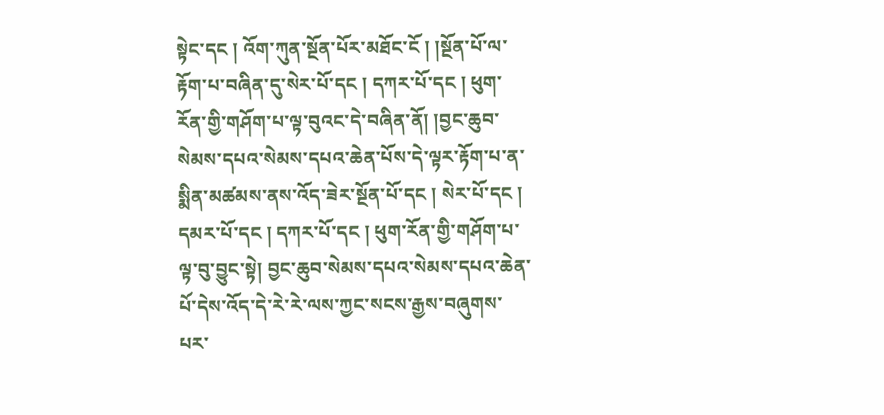སྟེང་དང ། འོག་ཀུན་སྔོན་པོར་མཐོང་ངོ ། །སྔོན་པོ་ལ་རྟོག་པ་བཞིན་དུ་སེར་པོ་དང ། དཀར་པོ་དང ། ཕུག་རོན་གྱི་གཤོག་པ་ལྟ་བུའང་དེ་བཞིན་ནོ། །བྱང་ཆུབ་སེམས་དཔའ་སེམས་དཔའ་ཆེན་པོས་དེ་ལྟར་རྟོག་པ་ན་སྨིན་མཚམས་ནས་འོད་ཟེར་སྔོན་པོ་དང ། སེར་པོ་དང ། དམར་པོ་དང ། དཀར་པོ་དང ། ཕུག་རོན་གྱི་གཤོག་པ་ལྟ་བུ་བྱུང་སྟེ། བྱང་ཆུབ་སེམས་དཔའ་སེམས་དཔའ་ཆེན་པོ་དེས་འོད་དེ་རེ་རེ་ལས་ཀྱང་སངས་རྒྱས་བཞུགས་པར་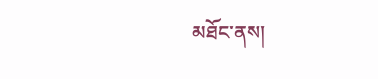མཐོང་ནས།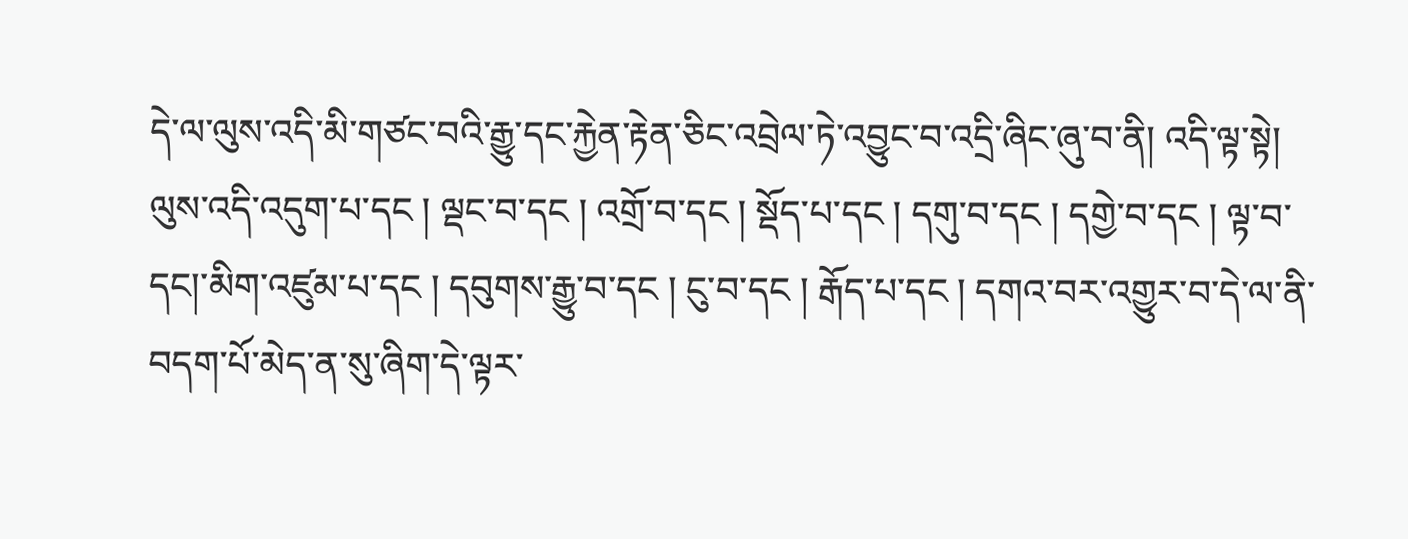དེ་ལ་ལུས་འདི་མི་གཙང་བའི་རྒྱུ་དང་རྐྱེན་རྟེན་ཅིང་འབྲེལ་ཏེ་འབྱུང་བ་འདྲི་ཞིང་ཞུ་བ་ནི། འདི་ལྟ་སྟེ། ལུས་འདི་འདུག་པ་དང ། ལྡང་བ་དང ། འགྲོ་བ་དང ། སྡོད་པ་དང ། དགུ་བ་དང ། དགྱེ་བ་དང ། ལྟ་བ་དང།་མིག་འཛུམ་པ་དང ། དབུགས་རྒྱུ་བ་དང ། ངུ་བ་དང ། རྒོད་པ་དང ། དགའ་བར་འགྱུར་བ་དེ་ལ་ནི་བདག་པོ་མེད་ན་སུ་ཞིག་དེ་ལྟར་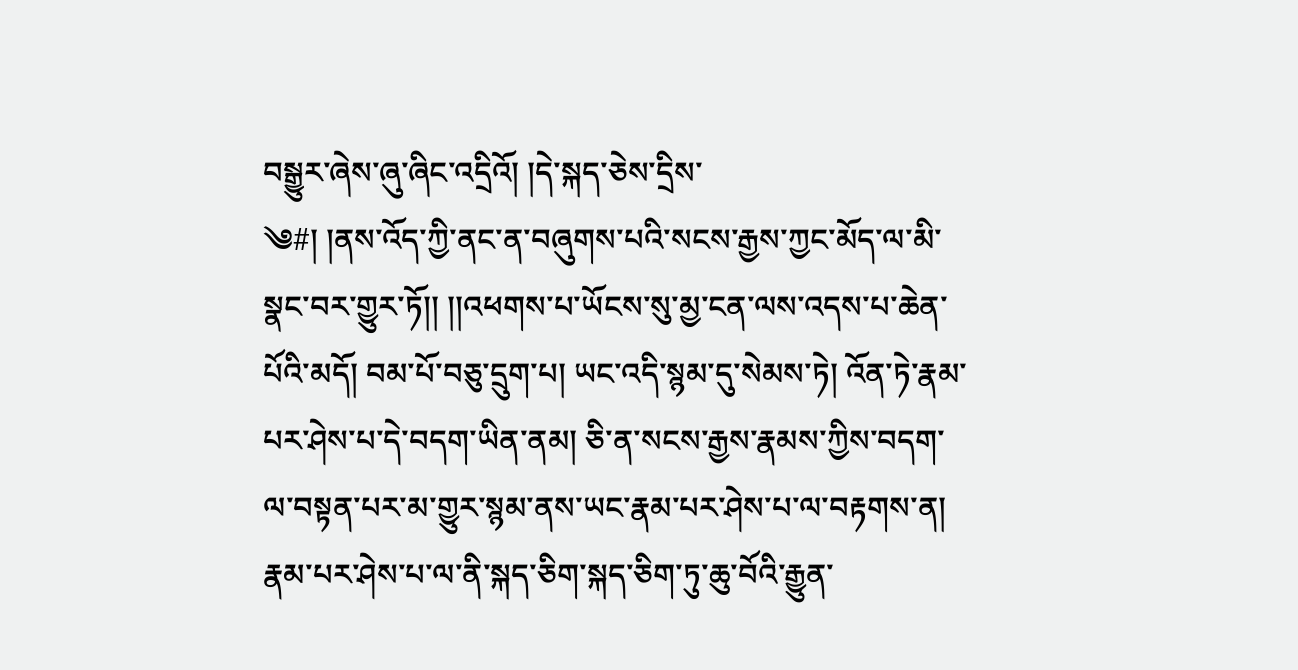བསྒྱུར་ཞེས་ཞུ་ཞིང་འདྲིའོ། །དེ་སྐད་ཅེས་དྲིས་
༄#། །ནས་འོད་ཀྱི་ནང་ན་བཞུགས་པའི་སངས་རྒྱས་ཀྱང་མོད་ལ་མི་སྣང་བར་གྱུར་ཏོ།། །།འཕགས་པ་ཡོངས་སུ་མྱ་ངན་ལས་འདས་པ་ཆེན་པོའི་མདོ། བམ་པོ་བཅུ་དྲུག་པ། ཡང་འདི་སྙམ་དུ་སེམས་ཏེ། འོན་ཏེ་རྣམ་པར་ཤེས་པ་དེ་བདག་ཡིན་ནམ། ཅི་ན་སངས་རྒྱས་རྣམས་ཀྱིས་བདག་ལ་བསྟན་པར་མ་གྱུར་སྙམ་ནས་ཡང་རྣམ་པར་ཤེས་པ་ལ་བརྟགས་ན། རྣམ་པར་ཤེས་པ་ལ་ནི་སྐད་ཅིག་སྐད་ཅིག་ཏུ་ཆུ་བོའི་རྒྱུན་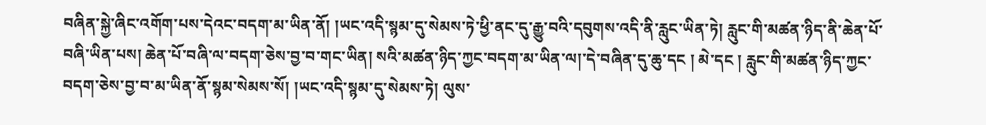བཞིན་སྐྱེ་ཞིང་འགོག་པས་དེའང་བདག་མ་ཡིན་ནོ། །ཡང་འདི་སྙམ་དུ་སེམས་ཏེ་ཕྱི་ནང་དུ་རྒྱུ་བའི་དབུགས་འདི་ནི་རླུང་ཡིན་ཏེ། རླུང་གི་མཚན་ཉིད་ནི་ཆེན་པོ་བཞི་ཡིན་པས། ཆེན་པོ་བཞི་ལ་བདག་ཅེས་བྱ་བ་གང་ཡིན། སའི་མཚན་ཉིད་ཀྱང་བདག་མ་ཡིན་ལ།་དེ་བཞིན་དུ་ཆུ་དང ། མེ་དང ། རླུང་གི་མཚན་ཉིད་ཀྱང་བདག་ཅེས་བྱ་བ་མ་ཡིན་ནོ་སྙམ་སེམས་སོ། །ཡང་འདི་སྙམ་དུ་སེམས་ཏེ། ལུས་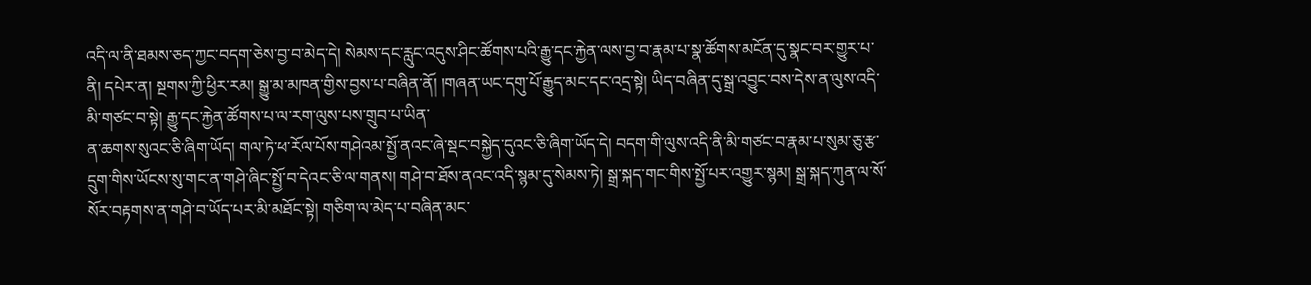འདི་ལ་ནི་ཐམས་ཅད་ཀྱང་བདག་ཅེས་བྱ་བ་མེད་དེ། སེམས་དང་རླུང་འདུས་ཤིང་ཚོགས་པའི་རྒྱུ་དང་རྐྱེན་ལས་བྱ་བ་རྣམ་པ་སྣ་ཚོགས་མངོན་དུ་སྣང་བར་གྱུར་པ་ནི། དཔེར་ན། སྔགས་ཀྱི་ཕྱིར་རམ། སྒྱུ་མ་མཁན་གྱིས་བྱས་པ་བཞིན་ནོ། །གཞན་ཡང་དགུ་པོ་རྒྱུད་མང་དང་འདྲ་སྟེ། ཡིད་བཞིན་དུ་སྒྲ་འབྱུང་བས་དེས་ན་ལུས་འདི་མི་གཙང་བ་སྟེ། རྒྱུ་དང་རྐྱེན་ཚོགས་པ་ལ་རག་ལུས་པས་གྲུབ་པ་ཡིན་
ན་ཆགས་སུའང་ཅི་ཞིག་ཡོད། གལ་ཏེ་ཕ་རོལ་པོས་གཤེའམ་སྤྱོ་ནའང་ཞེ་སྡང་བསྐྱེད་དུའང་ཅི་ཞིག་ཡོད་དེ། བདག་གི་ལུས་འདི་ནི་མི་གཙང་བ་རྣམ་པ་སུམ་ཅུ་རྩ་དྲུག་གིས་ཡོངས་སུ་གང་ན་གཤེ་ཞིང་སྤྱོ་བ་དེའང་ཅི་ལ་གནས། གཤེ་བ་ཐོས་ནའང་འདི་སྙམ་དུ་སེམས་ཏེ། སྒྲ་སྐད་གང་གིས་སྤྱོ་པར་འགྱུར་སྙམ། སྒྲ་སྐད་ཀུན་ལ་སོ་སོར་བརྟགས་ན་གཤེ་བ་ཡོད་པར་མི་མཐོང་སྟེ། གཅིག་ལ་མེད་པ་བཞིན་མང་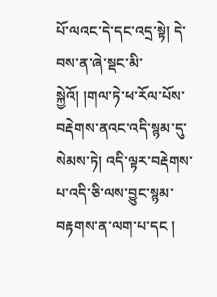པོ་ལའང་དེ་དང་འདྲ་སྟེ། དེ་བས་ན་ཞེ་སྡང་མི་སྐྱེའོ། །གལ་ཏེ་ཕ་རོལ་པོས་བརྡེགས་ནའང་འདི་སྙམ་དུ་སེམས་ཏེ། འདི་ལྟར་བརྡེགས་པ་འདི་ཅི་ལས་བྱུང་སྙམ་བརྟགས་ན་ལག་པ་དང །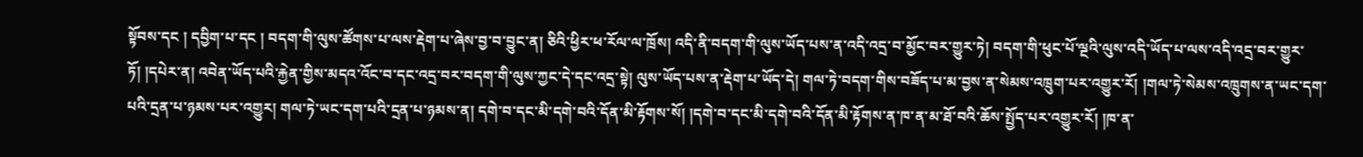སྟོབས་དང ། དབྱིག་པ་དང ། བདག་གི་ལུས་ཚོགས་པ་ལས་རྡེག་པ་ཞེས་བྱ་བ་བྱུང་ན། ཅིའི་ཕྱིར་ཕ་རོལ་ལ་ཁྲོས། འདི་ནི་བདག་གི་ལུས་ཡོད་པས་ན་འདི་འདྲ་བ་མྱོང་བར་གྱུར་ཏེ། བདག་གི་ཕུང་པོ་ལྔའི་ལུས་འདི་ཡོད་པ་ལས་འདི་འདྲ་བར་གྱུར་ཏོ། །དཔེར་ན། འབེན་ཡོད་པའི་རྐྱེན་གྱིས་མདའ་འོང་བ་དང་འདྲ་བར་བདག་གི་ལུས་ཀྱང་དེ་དང་འདྲ་སྟེ། ལུས་ཡོད་པས་ན་རྡེག་པ་ཡོད་དེ། གལ་ཏེ་བདག་གིས་བཟོད་པ་མ་བྱས་ན་སེམས་འཁྲུག་པར་འགྱུར་རོ། །གལ་ཏེ་སེམས་འཁྲུགས་ན་ཡང་དག་པའི་དྲན་པ་ཉམས་པར་འགྱུར། གལ་ཏེ་ཡང་དག་པའི་དྲན་པ་ཉམས་ན། དགེ་བ་དང་མི་དགེ་བའི་དོན་མི་རྟོགས་སོ། །དགེ་བ་དང་མི་དགེ་བའི་དོན་མི་རྟོགས་ན་ཁ་ན་མ་ཐོ་བའི་ཆོས་སྤྱོད་པར་འགྱུར་རོ། །ཁ་ན་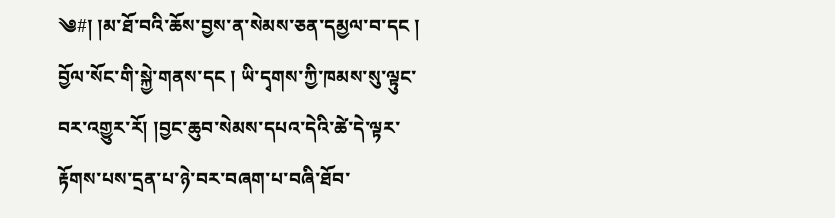༄#། །མ་ཐོ་བའི་ཆོས་བྱས་ན་སེམས་ཅན་དམྱལ་བ་དང ། བྱོལ་སོང་གི་སྐྱེ་གནས་དང ། ཡི་དྭགས་ཀྱི་ཁམས་སུ་ལྟུང་བར་འགྱུར་རོ། །བྱང་ཆུབ་སེམས་དཔའ་དེའི་ཚེ་དེ་ལྟར་རྟོགས་པས་དྲན་པ་ཉེ་བར་བཞག་པ་བཞི་ཐོབ་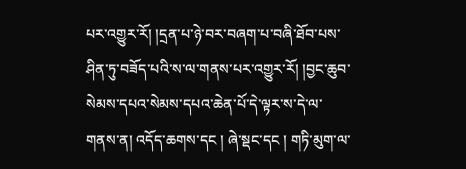པར་འགྱུར་རོ། །དྲན་པ་ཉེ་བར་བཞག་པ་བཞི་ཐོབ་པས་ཤིན་ཏུ་བཟོད་པའི་ས་ལ་གནས་པར་འགྱུར་རོ། །བྱང་ཆུབ་སེམས་དཔའ་སེམས་དཔའ་ཆེན་པོ་དེ་ལྟར་ས་དེ་ལ་གནས་ན། འདོད་ཆགས་དང ། ཞེ་སྡང་དང ། གཏི་མུག་ལ་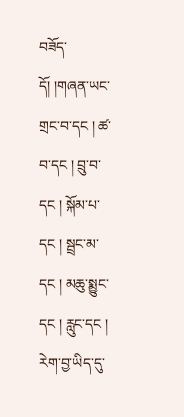བཟོད་དོ། །གཞན་ཡང་གྲང་བ་དང ། ཚ་བ་དང ། བྲུ་བ་དང ། སྐོམ་པ་དང ། སྦྲང་མ་དང ། མཆུ་སྨྱུང་དང ། རླུང་དང ། རེག་བྱ་ཡིད་དུ་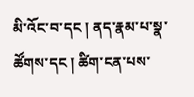མི་འོང་བ་དང ། ནད་རྣམ་པ་སྣ་ཚོགས་དང ། ཚིག་ངན་པས་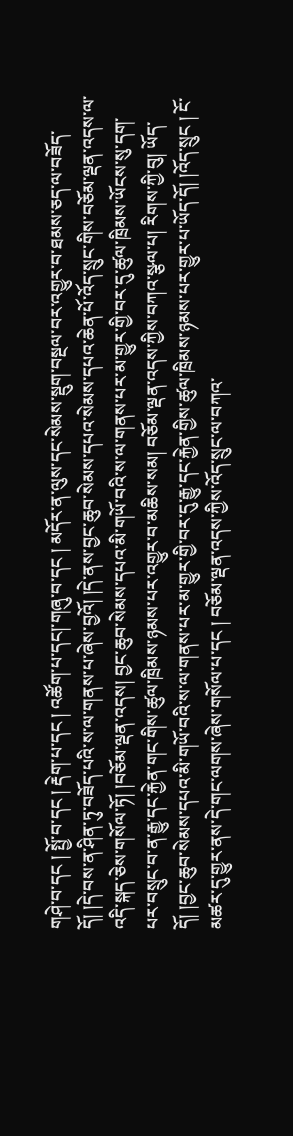གཤེ་བ་དང ། སྤྱོ་བ་དང ། རྡེག་པ་དང ། འཚོག་པ་དང།་གཞུ་བ་དང ། མདོར་ན་ལུས་དང་སེམས་སྡུག་བསྔལ་བར་འགྱུར་བ་ཐམས་ཅད་ལ་བཟོད་དོ། །དེ་བས་ན་ཤིན་ཏུ་བཟོད་པའི་ས་ལ་གནས་པ་ཞེས་བྱའོ། །དེ་ནས་བྱང་ཆུབ་སེམས་དཔའ་སེམས་དཔའ་ཆེན་པོ་འོད་སྲུང་གིས་བཅོམ་ལྡན་འདས་ལ་འདི་སྐད་ཅེས་གསོལ་ཏོ། །བཅོམ་ལྡན་འདས། བྱང་ཆུབ་སེམས་དཔའ་མི་གཡོ་བའི་ས་ལ་གནས་པར་མ་གྱུར་གྱི་བར་དུ་ཚུལ་ཁྲིམས་ཡོངས་སུ་དག་པར་བསྲུང་བ་ན་རྒྱུ་དང་རྐྱེན་གང་གིས་ཚུལ་ཁྲིམས་ཉམས་པར་འགྱུར་བ་མཆིས་སམ། བཅོམ་ལྡན་འདས་ཀྱིས་བཀའ་སྩལ་པ། རིགས་ཀྱི་བུ། ཡོད་
དོ། །བྱང་ཆུབ་སེམས་དཔའ་མི་གཡོ་བའི་ས་ལ་གནས་པར་མ་གྱུར་གྱི་བར་དུ་རྒྱུ་དང་རྐྱེན་གྱིས་ཚུལ་ཁྲིམས་ཉམས་པར་གྱུར་པ་ཡོད་དོ། །འོད་སྲུང ། ངོ་མཚར་དུ་གྱུར་ནས་དེ་གང་ལགས་ཞེས་གསོལ་པ་དང ། བཅོམ་ལྡན་འདས་ཀྱིས་འོད་སྲུང་ལ་བཀའ་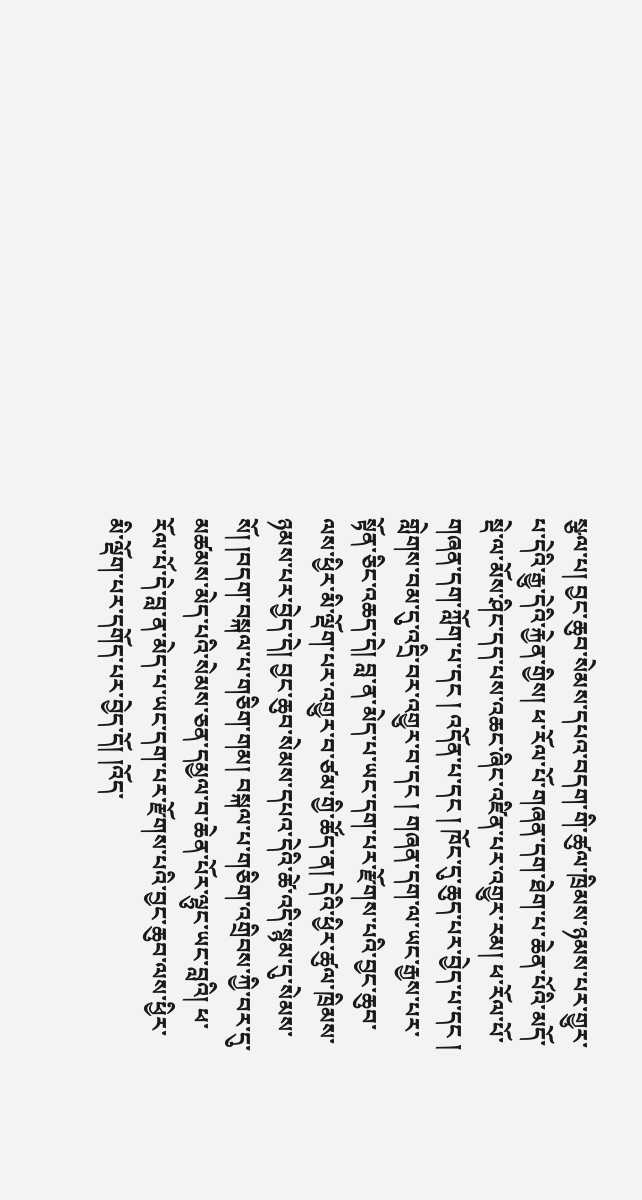སྩལ་པ། བྱང་ཆུབ་སེམས་དཔའ་བདག་གི་ཚུལ་ཁྲིམས་ཉམས་པར་གྱུར་པ་དེའི་རྒྱུ་དེའི་རྐྱེན་གྱིས། ཕ་རོལ་པོ་གཞན་དག་ཐེག་པ་ཆེན་པོའི་མདོ་སྡེ་ལ་མོས་ཤིང་དད་པས་འཆང་ཞིང་འཛིན་པར་འགྱུར་རམ། ཕ་རོལ་པོ་གཞན་དག་ཀློག་པ་དང ། འདོན་པ་དང ། ཁོང་དུ་ཆུད་པར་བྱེད་པ་དང ། གླེགས་བམ་དུ་འདྲི་བར་འགྱུར་བ་དང ། གཞན་དག་ལ་ཡང་རྒྱས་པར་སྟོན་ཅིང་འཆད་དེ། བླ་ན་མེད་པ་ཡང་དག་པར་རྫོགས་པའི་བྱང་ཆུབ་ལས་ཕྱིར་མི་ལྡོག་པར་འགྱུར་བ་ཙམ་གྱི་ཚོད་ན། དེའི་ཕྱིར་ཚུལ་ཁྲིམས་ཉམས་པར་བྱེད་དེ། བྱང་ཆུབ་སེམས་དཔའ་དེའི་ཚེ་འདི་སྙམ་དུ་སེམས་སོ། །བདག་བསྐལ་པ་གཅིག་གམ། བསྐལ་པ་གཅིག་འགྲིབས་ཀྱི་བར་དུ་མཚམས་མེད་པའི་སེམས་ཅན་དམྱལ་བ་ཆེན་པོར་ལྷུང་ཡང་བླའི། ཕ་རོལ་པོ་དེ་བླ་ན་མེད་པ་ཡང་དག་པར་རྫོགས་པའི་བྱང་ཆུབ་ལས་ཕྱིར་མི་ལྡོག་པར་དགོད་པར་བྱེད་དོ། །འོད་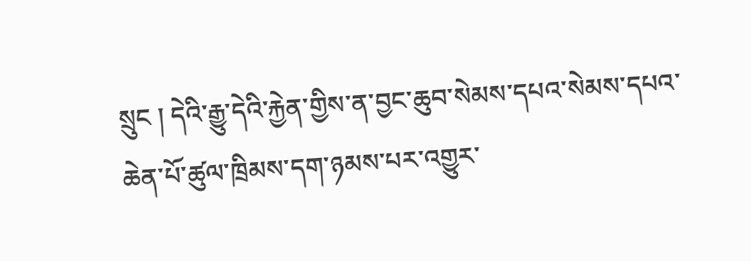སྲུང ། དེའི་རྒྱུ་དེའི་རྐྱེན་གྱིས་ན་བྱང་ཆུབ་སེམས་དཔའ་སེམས་དཔའ་ཆེན་པོ་ཚུལ་ཁྲིམས་དག་ཉམས་པར་འགྱུར་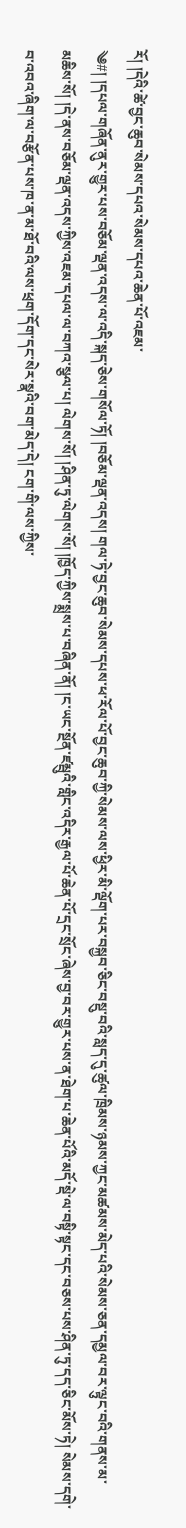རོ། །དེའི་ཚེ་བྱང་ཆུབ་སེམས་དཔའ་སེམས་དཔའ་ཆེན་པོ་འཇམ་
༄#། །དཔལ་གཞོན་ནུར་གྱུར་པས་བཅོམ་ལྡན་འདས་ལ་འདི་སྐད་ཅེས་གསོལ་ཏོ། །བཅོམ་ལྡན་འདས། གལ་ཏེ་བྱང་ཆུབ་སེམས་དཔས་ཕ་རོལ་པོ་བྱང་ཆུབ་ཀྱི་སེམས་ལས་ཕྱིར་མི་ལྡོག་པར་བསྐྱབ་ཅིང་བསྡུ་བའི་སླད་དུ་ཚུལ་ཁྲིམས་ཉམས་ཀྱང་མཚམས་མེད་པའི་སེམས་ཅན་དམྱལ་བར་ལྟུང་བའི་གནས་མ་མཆིས་སོ། །དེ་ནས་བཅོམ་ལྡན་འདས་ཀྱིས་འཇམ་དཔལ་ལ་བཀའ་སྩལ་པ། ལེགས་སོ། །ཤིན་ཏུ་ལེགས་སོ། །ཁྱོད་ཀྱིས་སྨྲས་པ་བཞིན་ནོ། །ང་ཡང་སྔོན་ཛམྦུའི་གླིང་འདིར་རྒྱལ་པོ་ཆེན་པོ་དྲང་སྲོང་ཞེས་བྱ་བར་གྱུར་པས་ན་ཐེག་པ་ཆེན་པོའི་མདོ་སྡེ་ལ་བསྟི་སྟང་དང་བཅས་པས་ཤིན་ཏུ་དད་ཅིང་མོས་ཏེ། སེམས་དགེ་བ་འབའ་ཞིག་ལ་བརྩོན་པས་ཁ་ན་མ་ཐོ་བའི་ལས་ཕྲག་དོག་དང་སེར་སྣའི་བག་མེད་དེ། ངག་གི་ལས་ཀྱིས་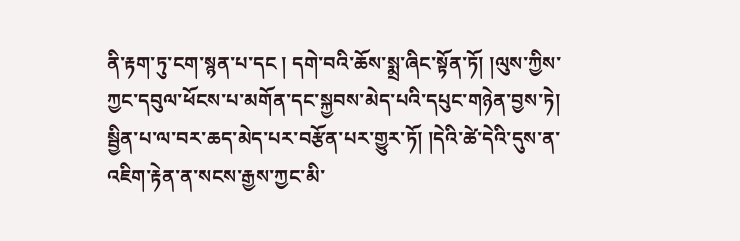ནི་རྟག་ཏུ་ངག་སྙན་པ་དང ། དགེ་བའི་ཆོས་སྨྲ་ཞིང་སྟོན་ཏོ། །ལུས་ཀྱིས་ཀྱང་དབུལ་ཕོངས་པ་མགོན་དང་སྐྱབས་མེད་པའི་དཔུང་གཉེན་བྱས་ཏེ། སྦྱིན་པ་ལ་བར་ཆད་མེད་པར་བརྩོན་པར་གྱུར་ཏོ། །དེའི་ཚེ་དེའི་དུས་ན་འཇིག་རྟེན་ན་སངས་རྒྱས་ཀྱང་མི་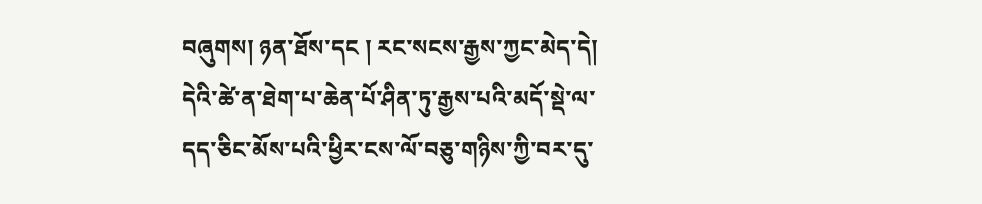བཞུགས། ཉན་ཐོས་དང ། རང་སངས་རྒྱས་ཀྱང་མེད་དེ། དེའི་ཚེ་ན་ཐེག་པ་ཆེན་པོ་ཤིན་ཏུ་རྒྱས་པའི་མདོ་སྡེ་ལ་དད་ཅིང་མོས་པའི་ཕྱིར་ངས་ལོ་བཅུ་གཉིས་ཀྱི་བར་དུ་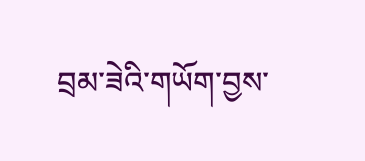བྲམ་ཟེའི་གཡོག་བྱས་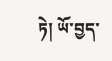ཏེ། ཡོ་བྱད་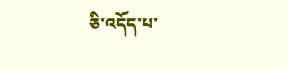ཅི་འདོད་པ་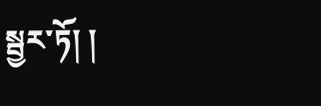སྦྱར་ཏོ། །